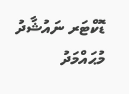ޑޮކްޓަރ ނައުޝާދު މުޙައްމަދު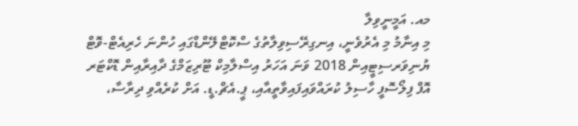މއ. އަމީނީވިލާ
މި އިނާމު މި އެރުވެނީ، އިނގިރޭސިވިލާތުގެ ސްކޮޓްލޭންޑްގައި ހުންނަ ހެރިއެޓް-ވޮޓް ޔުނިވަރސިޓީއިން 2018 ވަނަ އަހަރު އިސްލާމިކް ޓޫރިޒަމްގެ ދާއިރާއިން ޑޮކްޓަރ އޮފް ފިލޯސޮފީ ހާސިލު ކުރައްވައިފައިވާތީއާއި، ޕީ.އެޗް.ޑީ. އަށް ކުރެއްވި ދިރާސާ،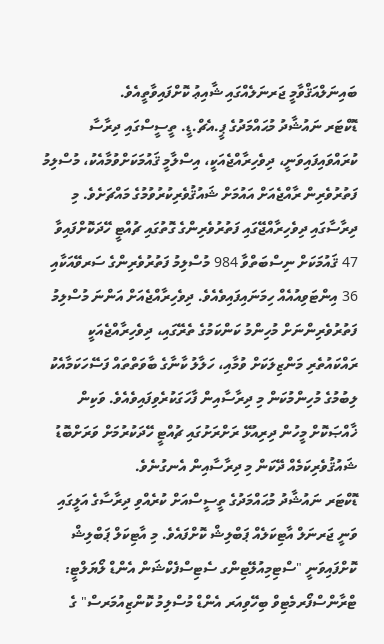ބައިނަލްއަޤްވާމީ ޖަރނަލެއްގައި ޝާއިޢު ކޮށްފައިވާތީއެވެ.
ޑޮކްޓަރ ނައުޝާދު މުޙައްމަދުގެ ޕީ.އެޗް.ޑީ. ތީސީސްގައި ދިރާސާ ކުރައްވައިފައިވަނީ، ދިވެހިރާއްޖެއަކީ، އިސްލާމީ ޤައުމަކަށްވުމާއެކު، މުސްލިމު ފަތުރުވެރިން ރާއްޖެއަށް އައުމަށް ޝައުޤުވެރިކުރުވުމުގެ މައްޗަށެވެ. މި ދިރާސާގައި ދިވެހިރާއްޖޭގައި ފަތުރުވެރިންގެ ގޮތުގައި ޗުއްޓީ ހޭދަކޮށްފައިވާ 47 ޤައުމަކަށް ނިސްބަތްވާ 984 މުސްލިމު ފަތުރުވެރިންގެ ސަރވޭއަކާއި 36 އިންޓަވިއުއެއް ހިމަނައިފައިވެއެވެ. ދިވެހިރާއްޖެއަށް އަންނަ މުސްލިމު ފަތުރުވެރިންނަށް މުހިންމު ކަންކަމުގެ ތެރޭގައި، ދިވެހިރާއްޖެއަކީ ރައްކައުތެރި މަންޒިލަކަށް ވުމާއި، ހަލާލު ކާނާގެ ބާވަތްތައް ފަސޭހަކަމާއެކު ލިބުމުގެ މުހިންމުކަން މި ދިރާސާއިން ފާހަގަކުރެވިފައިވެއެވެ. ވަކިން ޚާއްޞަކޮށް މީހުން ދިރިއުޅޭ ރަށްރަށުގައި ޗުއްޓީ ހޭދަކުރުމަށް ވަރަށްބޮޑު ޝައުޤުވެރިކަމެއް ދޭކަން މި ދިރާސާއިން އެނގުނެވެ.
ޑޮކްޓަރ ނައުޝާދު މުޙައްމަދުގެ ތީސީސްއަށް ކުރެއްވި ދިރާސާގެ އަލީގައި ވަނީ ޖަރނަލް އާޓިކަލެއް ޕަބްލިޝް ކޮށްފައެވެ. މި އާޓިކަލް ޕަބްލިޝް ކޮށްފައިވަނީ "ސްޓިމިއުލޭޓިންގ ސެޓިސްފެކްޝަން އެންޑް ލޯޔަލްޓީ: ޓްރާންސްފޯރމެޓިވް ބިހޭވިއަރ އެންޑް މުސްލިމު ކޮންޒިއުމަރސް" ގެ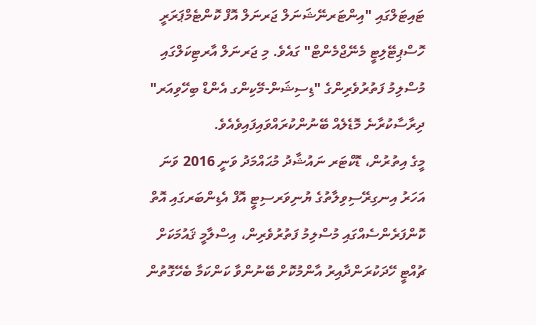ޓައިޓަލްގައި "އިންޓަރނޭޝަނަލް ޖަރނަލް އޮފް ކޮންޓެމްޕަރަރީ ހޮސްޕިޓޭލިޓީ މެނޭޖްމެންޓް" ގައެވެ. މި ޖަރނަލް އާރޓިކަލްގައި މުސްލިމު ފަތުރުވެރިންގެ "ޑިސިޝަން-މޭކިންގ އެންޑް ބިހޭވިއަރ" ދިރާސާކުރާނެ މޮޑެލެއް ބޭނުންކުރައްވައިފައިވެއެވެ.
މީގެ އިތުރުން، ޑޮކްޓަރ ނައުޝާދު މުޙައްމަދު ވަނީ 2016 ވަނަ އަހަރު އިނގިރޭސިވިލާތުގެ ޔުނިވަރސިޓީ އޮފް އެޑިންބަރގައި އޮތް ކޮންފަރެންސެއްގައި މުސްލިމު ފަތުރުވެރިން، އިސްލާމީ ޤައުމަކަށް ޗުއްޓީ ހޭދަކުރަންދާއިރު އާންމުކޮށް ބޭނުންވާ ކަންކަމާ ބެހޭގޮތުން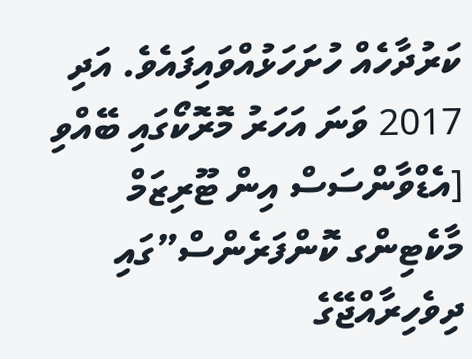ކަރުދާހެއް ހުށަހަޅުއްވައިފައެވެ. އަދި 2017 ވަނަ އަހަރު މޮރޮކޯގައި ބޭއްވި [އެޑްވާންސަސް އިން ޓޫރިޒަމް މާކެޓިންގ ކޮންފަރެންސް”ގައި ދިވެހިރާއްޖޭގެ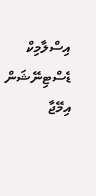އިސްލާމިކް ޑެސްޓިނޭޝަން އިމޭޖާ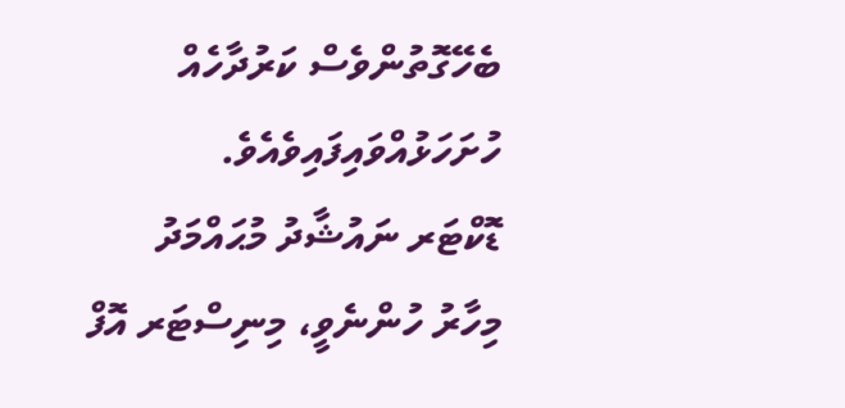ބެހޭގޮތުންވެސް ކަރުދާހެއް ހުށަހަޅުއްވައިފައިވެއެވެ.
ޑޮކްޓަރ ނައުޝާދު މުޙައްމަދު މިހާރު ހުންނެވީ، މިނިސްޓަރ އޮފް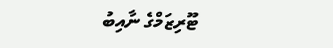ޓޫރިޒަމްގެ ނާއިބު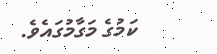ކަމުގެ މަގާމުގައެވެ.